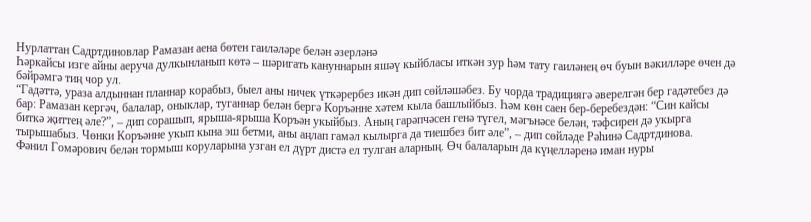Нурлаттан Садртдиновлар Рамазан аена бөтен гаиләләре белән әзерләнә
Һәркайсы изге айны аеруча дулкынланып көтә – шәригать кануннарын яшәү кыйбласы иткән зур һәм тату гаиләнең өч буын вәкилләре өчен дә бәйрәмгә тиң чор ул.
“Гадәттә, ураза алдыннан планнар корабыз, быел аны ничек үткәрербез икән дип сөйләшәбез. Бу чорда традициягә әверелгән бер гадәтебез дә бар: Рамазан кергәч, балалар, оныклар, туганнар белән бергә Коръәнне хәтем кыла башлыйбыз. Һәм көн саен бер-беребездән: “Син кайсы биткә җиттең әле?”, – дип сорашып, ярыша-ярыша Коръән укыйбыз. Аның гарәпчәсен генә түгел, мәгънәсе белән, тәфсирен дә укырга тырышабыз. Чөнки Коръәнне укып кына эш бетми, аны аңлап гамәл кылырга да тиешбез бит әле”, – дип сөйләде Рәһинә Садртдинова.
Фәнил Гомәрович белән тормыш коруларына узган ел дүрт дистә ел тулган аларның. Өч балаларын да күңелләренә иман нуры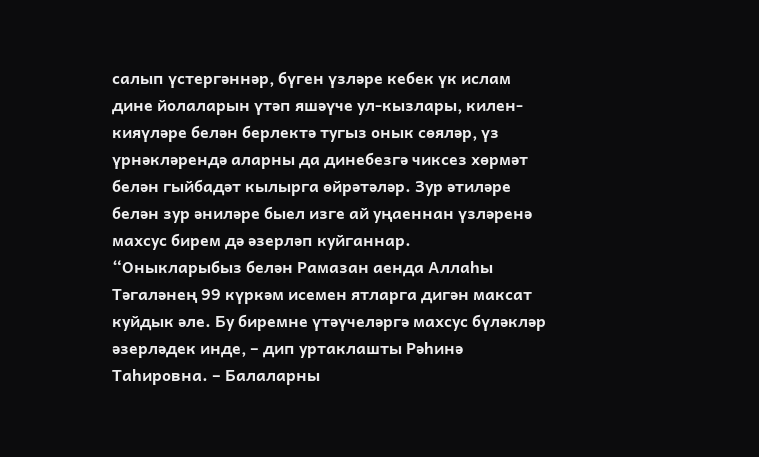салып үстергәннәр, бүген үзләре кебек үк ислам дине йолаларын үтәп яшәүче ул-кызлары, килен-кияүләре белән берлектә тугыз онык сөяләр, үз үрнәкләрендә аларны да динебезгә чиксез хөрмәт белән гыйбадәт кылырга өйрәтәләр. Зур әтиләре белән зур әниләре быел изге ай уңаеннан үзләренә махсус бирем дә әзерләп куйганнар.
“Оныкларыбыз белән Рамазан аенда Аллаһы Тәгаләнең 99 күркәм исемен ятларга дигән максат куйдык әле. Бу биремне үтәүчеләргә махсус бүләкләр әзерләдек инде, – дип уртаклашты Рәһинә Таһировна. – Балаларны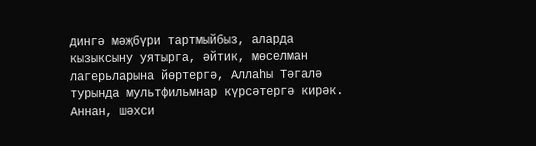дингә мәҗбүри тартмыйбыз, аларда кызыксыну уятырга, әйтик, мөселман лагерьларына йөртергә, Аллаһы Тәгалә турында мультфильмнар күрсәтергә кирәк. Аннан, шәхси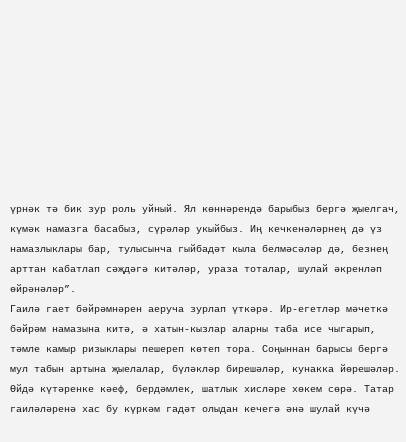үрнәк тә бик зур роль уйный. Ял көннәрендә барыбыз бергә җыелгач, күмәк намазга басабыз, сүрәләр укыйбыз. Иң кечкенәләрнең дә үз намазлыклары бар, тулысынча гыйбадәт кыла белмәсәләр дә, безнең арттан кабатлап сәҗдәгә китәләр, ураза тоталар, шулай әкренләп өйрәнәләр”.
Гаилә гает бәйрәмнәрен аеруча зурлап үткәрә. Ир-егетләр мәчеткә бәйрәм намазына китә, ә хатын-кызлар аларны таба исе чыгарып, тәмле камыр ризыклары пешереп көтеп тора. Соңыннан барысы бергә мул табын артына җыелалар, бүләкләр бирешәләр, кунакка йөрешәләр. Өйдә күтәренке кәеф, бердәмлек, шатлык хисләре хөкем сөрә. Татар гаиләләренә хас бу күркәм гадәт олыдан кечегә әнә шулай күчә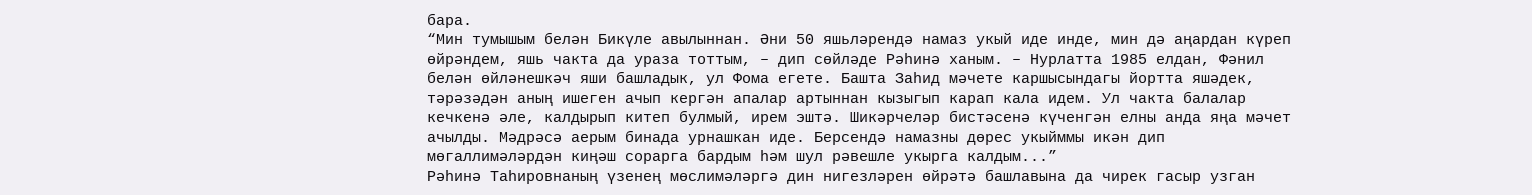бара.
“Мин тумышым белән Бикүле авылыннан. Әни 50 яшьләрендә намаз укый иде инде, мин дә аңардан күреп өйрәндем, яшь чакта да ураза тоттым, – дип сөйләде Рәһинә ханым. – Нурлатта 1985 елдан, Фәнил белән өйләнешкәч яши башладык, ул Фома егете. Башта Заһид мәчете каршысындагы йортта яшәдек, тәрәзәдән аның ишеген ачып кергән апалар артыннан кызыгып карап кала идем. Ул чакта балалар кечкенә әле, калдырып китеп булмый, ирем эштә. Шикәрчеләр бистәсенә күченгән елны анда яңа мәчет ачылды. Мәдрәсә аерым бинада урнашкан иде. Берсендә намазны дөрес укыйммы икән дип мөгаллимәләрдән киңәш сорарга бардым һәм шул рәвешле укырга калдым...”
Рәһинә Таһировнаның үзенең мөслимәләргә дин нигезләрен өйрәтә башлавына да чирек гасыр узган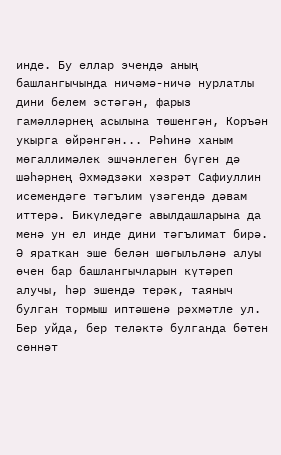инде. Бу еллар эчендә аның башлангычында ничәмә-ничә нурлатлы дини белем эстәгән, фарыз гамәлләрнең асылына төшенгән, Коръән укырга өйрәнгән... Рәһинә ханым мөгаллимәлек эшчәнлеген бүген дә шәһәрнең Әхмәдзәки хәзрәт Сафиуллин исемендәге тәгълим үзәгендә дәвам иттерә. Бикүледәге авылдашларына да менә ун ел инде дини тәгълимат бирә. Ә яраткан эше белән шөгыльләнә алуы өчен бар башлангычларын күтәреп алучы, һәр эшендә терәк, таяныч булган тормыш иптәшенә рәхмәтле ул. Бер уйда, бер теләктә булганда бөтен сөннәт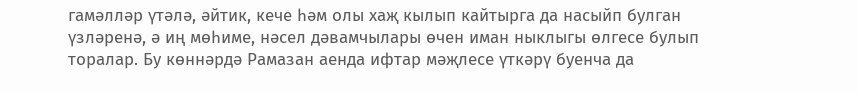гамәлләр үтәлә, әйтик, кече һәм олы хаҗ кылып кайтырга да насыйп булган үзләренә, ә иң мөһиме, нәсел дәвамчылары өчен иман ныклыгы өлгесе булып торалар. Бу көннәрдә Рамазан аенда ифтар мәҗлесе үткәрү буенча да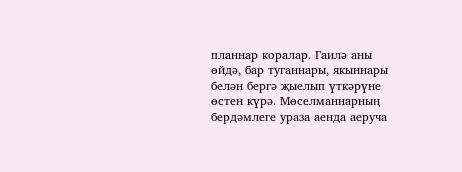планнар коралар. Гаилә аны өйдә, бар туганнары, якыннары белән бергә җыелып үткәрүне өстен күрә. Мөселманнарның бердәмлеге ураза аенда аеруча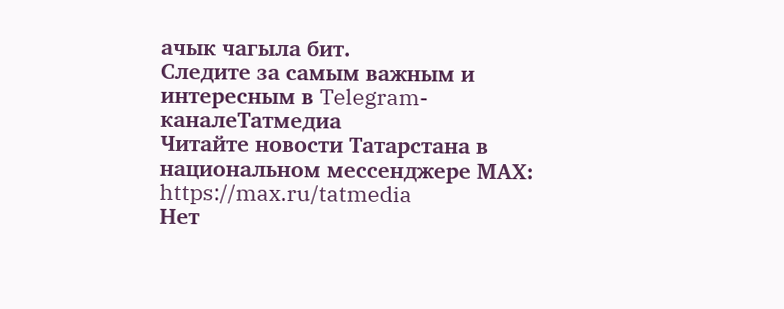ачык чагыла бит.
Следите за самым важным и интересным в Telegram-каналеТатмедиа
Читайте новости Татарстана в национальном мессенджере MАХ: https://max.ru/tatmedia
Нет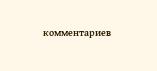комментариев